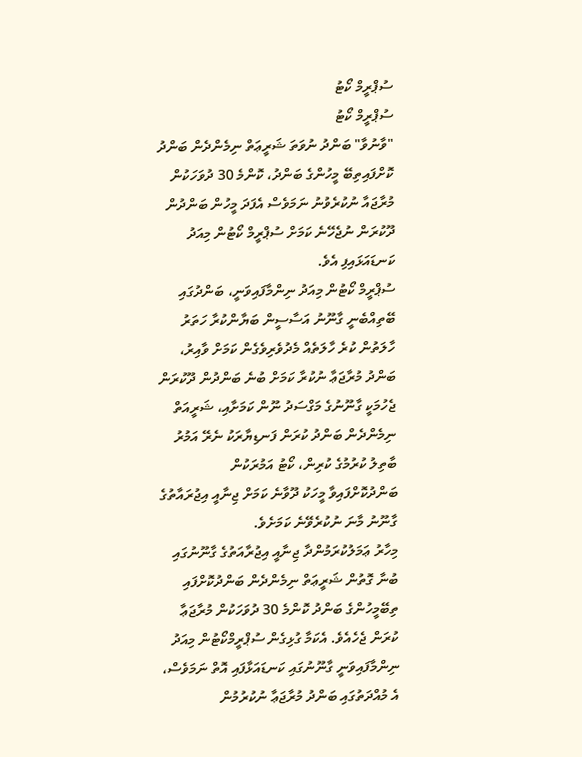ސުޕްރީމް ކޯޓު
ސުޕްރީމް ކޯޓު
"ވާނުވާ" ބަންދު ނުވަތަ ޝަރީޢަތް ނިމެންދެން ބަންދު ކޮށްފައިތިބޭ މީހުންގެ ބަންދު، ކޮންމެ 30 ދުވަހަކުން މުރާޖައާ ނުކުރެވުނު ނަމަވެސް އެފަދަ މީހުން ބަންދުން ދޫކުރަން ނުޖެހޭނެ ކަމަށް ސުޕްރީމް ކޯޓުން މިއަދު ކަނޑައަޅައިފި އެވެ.
ސުޕްރީމް ކޯޓުން މިއަދު ނިންމާފައިވަނީ، ބަންދުގައި ބޭތިއްބެނީ ގާނޫނު އަސާސީން ބަޔާންކުރާ ހަތަރު ހާލަތުން ކުރެ ހާލަތެއް މެދުވެރިވެގެން ކަމަށް ވާއިރު، ބަންދު މުރާޖަޢާ ނުކުރާ ކަމަށް ބުނެ ބަންދުން ދޫކުރަން ޖެހުމަކީ ގާނޫނުގެ މަގްސަދު ނޫން ކަމަށާއި، ޝަރީއަތް ނިމެންދެން ބަންދު ކުރަން ފަނޑިޔާރަކު ނެރޭ އަމުރު ބާތިލު ކުރުމުގެ ކުރިން، ކޯޓު އަމުރަކުން ބަންދުކޮށްފައިވާ މީހަކު ދޫވާނެ ކަމަށް ޖިނާއީ އިޖުރައާތުގެ ގާނޫނު މާނަ ނުކުރެވޭނެ ކަމަށެވެ.
މިހާރު ޢަމަލުކުރަމުންދާ ޖިނާއީ އިޖުރާއަތުގެ ގާނޫނުގައި ބުނާ ގޮތުން ޝަރީޢަތް ނިމެންދެން ބަންދުކޮށްފައި ތިބޭމީހުންގެ ބަންދު ކޮންމެ 30 ދުވަހަކުން މުރާޖަޢާ ކުރަން ޖެހެއެވެ. އެކަމާ ގުޅިގެން ސުޕްރީމްކޯޓުން މިއަދު ނިންމާފައިވަނީ ގާނޫނުގައި ކަނޑައަޅާފައި އޮތް ނަމަވެސް، އެ މުއްދަތުގައި ބަންދު މުރާޖަޢާ ނުކުރުމުން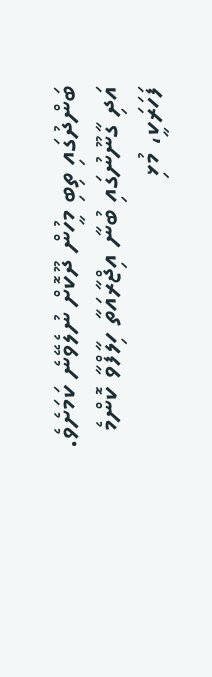ބަންދުގައި ތިބި މީހުން ދޫކޮށް ނުލެވޭނެ ކަމަށެވެ. އަދި ގާނޫނުގައި ބުނާ އިޖްރާއަތާ ހިލާފްވާ ކޮންމެ ފަހަރަކީ، މުޅި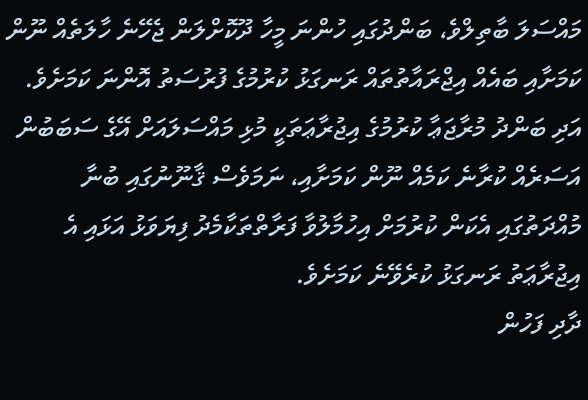މައްސަލަ ބާތިލްވެ، ބަންދުގައި ހުންނަ މީހާ ދޫކޮށްލަން ޖެހޭނެ ހާލަތެއް ނޫން ކަމަށާއި ބައެއް އިޖްރައާތުތައް ރަނގަޅު ކުރުމުގެ ފުރުސަތު އޮންނަ ކަމަށެވެ.
އަދި ބަންދު މުރާޖަޢާ ކުރުމުގެ އިޖުރާޢަތަކީ މުޅި މައްސަލައަށް އޭގެ ސަބަބުން އަސަރެއް ކުރާނެ ކަމެއް ނޫން ކަމަށާއި، ނަމަވެސް ޤާނޫނުގައި ބުނާ މުއްދަތުގައި އެކަން ކުރުމަށް އިހުމާލުވާ ފަރާތްތަކާމެދު ފިޔަވަޅު އަޅައި އެ އިޖުރާޢަތު ރަނގަޅު ކުރެވޭނެ ކަމަށެވެ.
ދާދި ފަހުން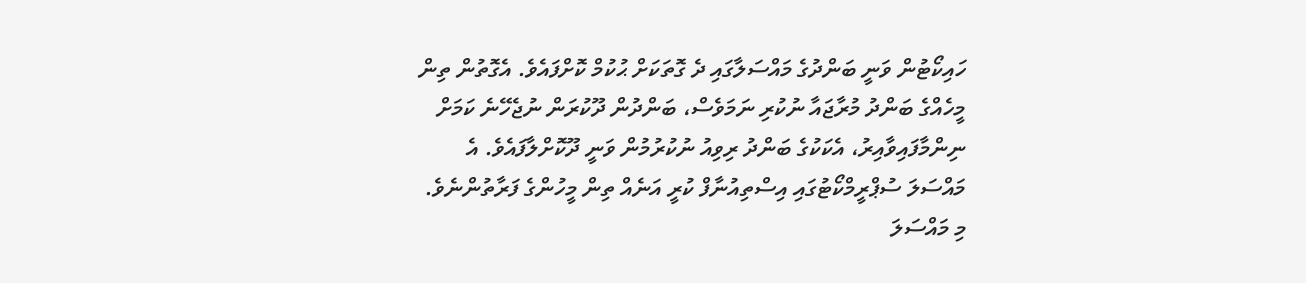ހައިކޯޓުން ވަނީ ބަންދުގެ މައްސަލާގައި ދެ ގޮތަކަށް ޙުކުމް ކޮށްފައެވެ. އެގޮތުން ތިން މީހެއްގެ ބަންދު މުރާޖައާ ނުކުރި ނަމަވެސް، ބަންދުން ދޫކުރަން ނުޖެހޭނެ ކަމަށް ނިންމާފައިވާއިރު، އެކަކުގެ ބަންދު ރިވިއު ނުކުރުމުން ވަނީ ދޫކޮށްލާފައެވެ. އެ މައްސަލަ ސުޕްރީމްކޯޓުގައި އިސްތިއުނާފް ކުރީ އަނެއް ތިން މީހުންގެ ފަރާތުންނެވެ.
މި މައްސަލަ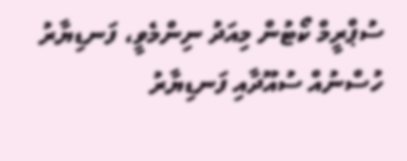ސުޕްރީމް ކޯޓުން މިއަދު ނިންމެވީ، ފަނޑިޔާރު ހުސްނުއް ސުއޫދާއި ފަނޑިޔާރު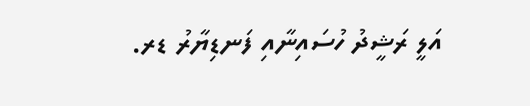އަލީ ރަޝީދު ހުސައިނާއި ފަނޑިޔާރު ޑރ.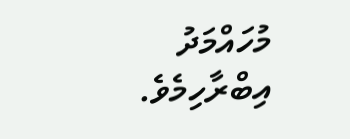މުހައްމަދު އިބްރާހިމެވެ.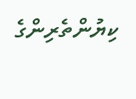ކިޔުންތެރިންގެ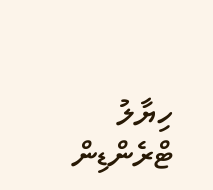ހިޔާލު
ޓްރެންޑިން